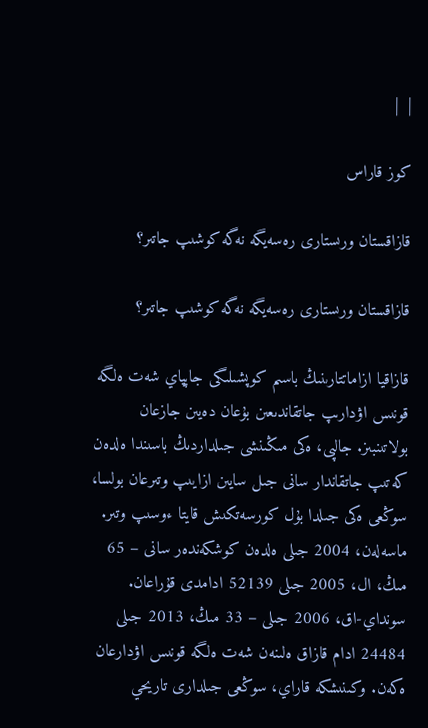|  |

كوز قاراس

قازاقستان ورىستارى رەسەيگە نەگە كوشىپ جاتىر؟

قازاقستان ورىستارى رەسەيگە نەگە كوشىپ جاتىر؟

قازاقيا ازاماتتارىنىڭ باسىم كوپشىلىگى جاپپاي شەت ەلگە قونىس اۋدارىپ جاتقاندىعىن بۇعان دەيىن جازعان بولاتىنبىز. جالپى، ەكى مىڭىنشى جىلداردىڭ باسىندا ەلدەن كەتىپ جاتقاندار سانى جىل سايىن ازايىپ وتىرعان بولسا، سوڭعى ەكى جىلدا بۇل كورسەتكىش قايتا ءوسىپ وتىر. ماسەلەن، 2004 جىلى ەلدەن كوشكەندەر سانى – 65 مىڭ، ال، 2005 جىلى 52139 ادامدى قۇراعان. سونداي-اق، 2006 جىلى – 33 مىڭ، 2013 جىلى 24484 ادام قازاق ەلىنەن شەت ەلگە قونىس اۋدارعان ەكەن. وكىنىشكە قاراي، سوڭعى جىلدارى تاريحي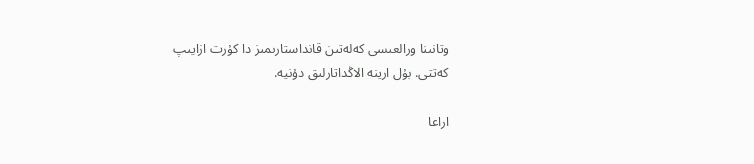وتانىنا ورالعىسى كەلەتىن قانداستارىمىز دا كۇرت ازايىپ كەتتى. بۇل ارينە الاڭداتارلىق دۇنيە.

اراعا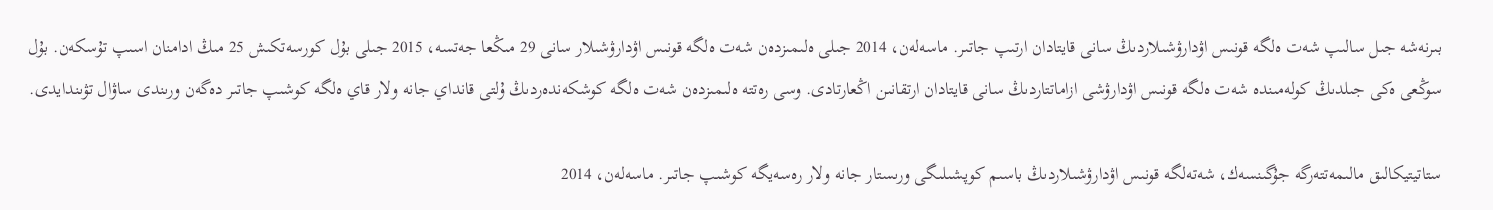بىرنەشە جىل سالىپ شەت ەلگە قونىس اۋدارۋشىلاردىڭ سانى قايتادان ارتىپ جاتىر. ماسەلەن، 2014 جىلى ەلىمىزدەن شەت ەلگە قونىس اۋدارۋشىلار سانى 29 مىڭعا جەتسە، 2015 جىلى بۇل كورسەتكىش 25 مىڭ ادامنان اسىپ تۇسكەن. بۇل سوڭعى ەكى جىلدىڭ كولەمىندە شەت ەلگە قونىس اۋدارۋشى ازاماتتاردىڭ سانى قايتادان ارتقانىن اڭعارتادى. وسى رەتتە ەلىمىزدەن شەت ەلگە كوشكەندەردىڭ ۇلتى قانداي جانە ولار قاي ەلگە كوشىپ جاتىر دەگەن ورىندى ساۋال تۋىندايدى.

ستاتيتيكالىق مالىمەتتەرگە جۇگىنسەك، شەتەلگە قونىس اۋدارۋشىلاردىڭ باسىم كوپشىلىگى ورىستار جانە ولار رەسەيگە كوشىپ جاتىر. ماسەلەن، 2014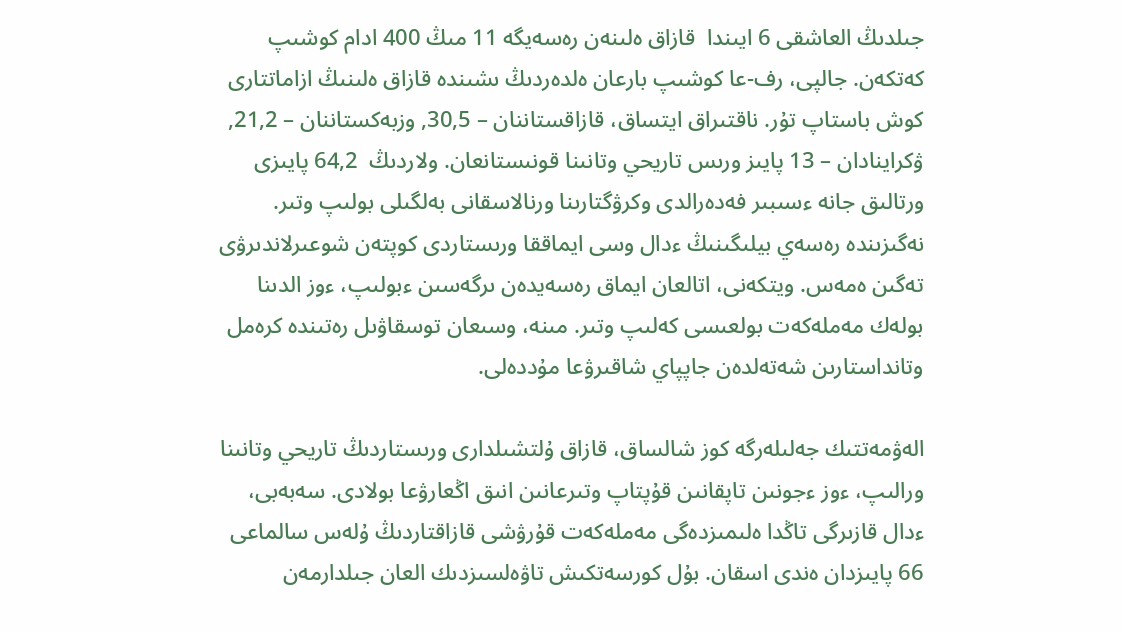جىلدىڭ العاشقى 6 ايىندا  قازاق ەلىنەن رەسەيگە 11 مىڭ 400 ادام كوشىپ كەتكەن. جالپى، رف-عا كوشىپ بارعان ەلدەردىڭ ىشىندە قازاق ەلىنىڭ ازاماتتارى كوش باستاپ تۇر. ناقتىراق ايتساق، قازاقستاننان – 30,5, وزبەكستاننان – 21,2, ۋكراينادان – 13 پايىز ورىس تاريحي وتانىنا قونىستانعان. ولاردىڭ  64,2 پايىزى ورتالىق جانە ءسىبىر فەدەرالدى وكرۋگتارىنا ورنالاسقانى بەلگىلى بولىپ وتىر. نەگىزىندە رەسەي بيلىگىنىڭ ءدال وسى ايماققا ورىستاردى كوپتەن شوعىرلاندىرۋى تەگىن ەمەس. ويتكەنى، اتالعان ايماق رەسەيدەن ىرگەسىن ءبولىپ، ءوز الدىنا بولەك مەملەكەت بولعىسى كەلىپ وتىر. مىنە، وسىعان توسقاۋىل رەتىندە كرەمل وتانداستارىن شەتەلدەن جاپپاي شاقىرۋعا مۇددەلى.

الەۋمەتتىك جەلىلەرگە كوز شالساق، قازاق ۇلتشىلدارى ورىستاردىڭ تاريحي وتانىنا ورالىپ، ءوز ءجونىن تاپقانىن قۇپتاپ وتىرعانىن انىق اڭعارۋعا بولادى. سەبەبى، ءدال قازىرگى تاڭدا ەلىمىزدەگى مەملەكەت قۇرۋشى قازاقتاردىڭ ۇلەس سالماعى 66 پايىزدان ەندى اسقان. بۇل كورسەتكىش تاۋەلسىزدىك العان جىلدارمەن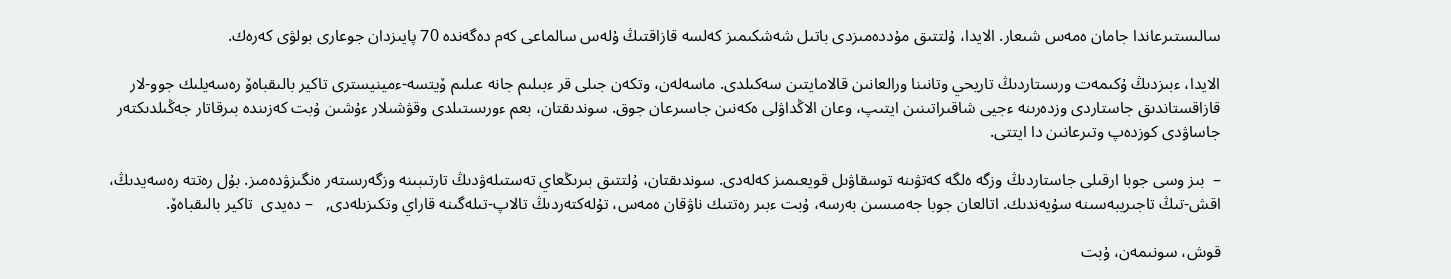سالىستىرعاندا جامان ەمەس شىعار. الايدا، ۇلتتىق مۇددەمىزدى باتىل شەشكىمىز كەلسە قازاقتىڭ ۇلەس سالماعى كەم دەگەندە 70 پايىزدان جوعارى بولۋى كەرەك.

الايدا، ءبىزدىڭ ۇكىمەت ورىستاردىڭ تاريحي وتانىنا ورالعانىن قالامايتىن سەكىلدى. ماسەلەن، وتكەن جىلى قر ءبىلىم جانە عىلىم ۆيتسە-ءمينيسترى تاكير بالىقباەۆ رەسەيلىك جوو-لار قازاقستاندىق جاستاردى وزدەرىنە ءجيى شاقىراتىنىن ايتىپ، وعان الاڭداۋلى ەكەنىن جاسىرعان جوق. سوندىقتان، بعم ءورىستىلدى وقۋشىلار ءۇشىن ۇبت كەزىندە بىرقاتار جەڭىلدىكتەر جاساۋدى كوزدەپ وتىرعانىن دا ايتتى.

–  بىز وسى جوبا ارقىلى جاستاردىڭ وزگە ەلگە كەتۋىنە توسقاۋىل قويعىمىز كەلەدى. سوندىقتان، ۇلتتىق بىرىڭعاي تەستىلەۋدىڭ تارتىبىنە وزگەرىستەر ەنگىزۋدەمىز. بۇل رەتتە رەسەيدىڭ، اقش-تىڭ تاجىريبەسىنە سۇيەندىك. اتالعان جوبا جەمىسىن بەرسە، ۇبت ءبىر رەتتىك ناۋقان ەمەس، تۇلەكتەردىڭ تالاپ-تىلەگىنە قاراي وتكىزىلەدى,   – دەيدى  تاكير بالىقباەۆ.

قوش، سونىمەن، ۇبت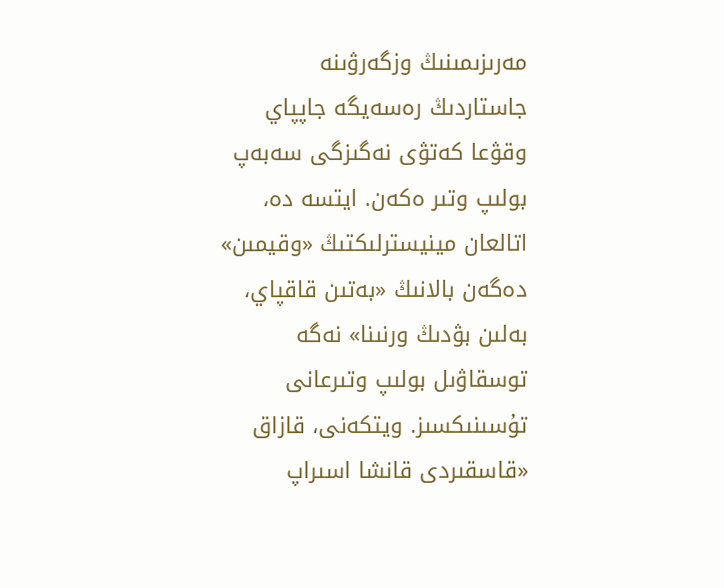مەرىزىمىنىڭ وزگەرۋىنە جاستاردىڭ رەسەيگە جاپپاي وقۋعا كەتۋى نەگىزگى سەبەپ بولىپ وتىر ەكەن. ايتسە دە، اتالعان مينيسترلىكتىڭ «وقيمىن» دەگەن بالانىڭ «بەتىن قاقپاي، بەلىن بۋدىڭ ورنىنا» نەگە توسقاۋىل بولىپ وتىرعانى تۇسىنىكسىز. ويتكەنى، قازاق «قاسقىردى قانشا اسىراپ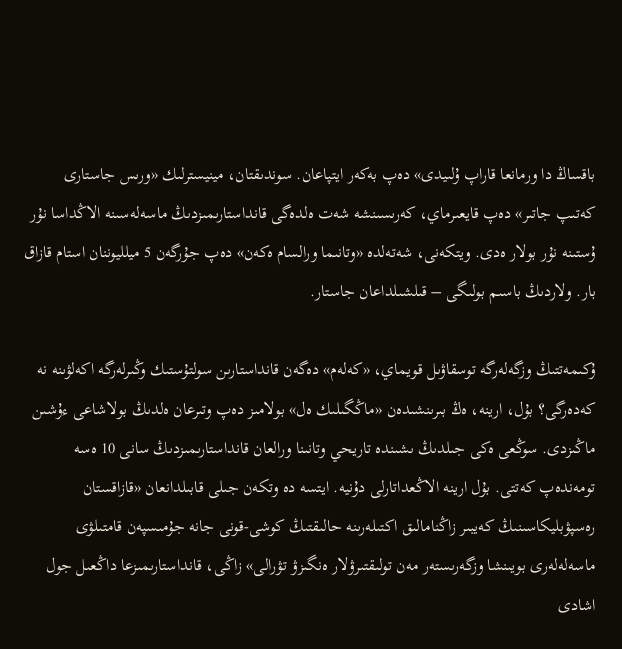باقساڭ دا ورمانعا قاراپ ۇلىيدى» دەپ بەكەر ايتپاعان. سوندىقتان، مينيسترلىك «ورىس جاستارى كەتىپ جاتىر» دەپ قايعىرماي، كەرىسىنشە شەت ەلدەگى قانداستارىمىزدىڭ ماسەلەسىنە الاڭداسا نۇر ۇستىنە نۇر بولار ەدى. ويتكەنى، شەتەلدە «وتانىما ورالسام ەكەن» دەپ جۇرگەن 5 ميلليوننان استام قازاق بار. ولاردىڭ باسىم بولىگى – قىلشىلداعان جاستار.

ۇكىمەتتىڭ وزگەلەرگە توسقاۋىل قويماي، «كەلەم» دەگەن قانداستارىن سولتۇستىك وڭىرلەرگە اكەلۋىنە نە كەدەرگى؟ بۇل، ارينە، ەڭ بىرىنشىدەن «ماڭگىلىك ەل» بولامىز دەپ وتىرعان ەلدىڭ بولاشاعى ءۇشىن ماڭىزدى. سوڭعى ەكى جىلدىڭ ىشىندە تاريحي وتانىنا ورالعان قانداستارىمىزدىڭ سانى 10 ەسە تومەندەپ كەتتى. بۇل ارينە الاڭعداتارلى دۇنيە. ايتسە دە وتكەن جىلى قابىلدانعان «قازاقستان رەسپۋبليكاسىنىڭ كەيبىر زاڭنامالىق اكتىلەرىنە حالىقتىڭ كوشى-قونى جانە جۇمىسپەن قامتىلۋى ماسەلەلەرى بويىنشا وزگەرىستەر مەن تولىقتىرۋلار ەنگىزۋ تۋرالى» زاڭى، قانداستارىمىزعا داڭعىل جول اشادى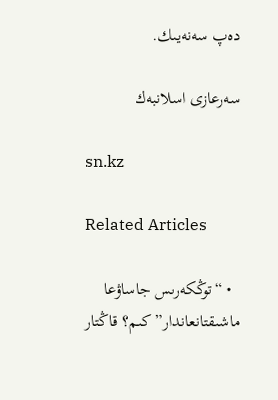دەپ سەنەيىك.

سەرعازى اسلانبەك

sn.kz

Related Articles

  • “توڭكەرىس جاساۋعا ماشىقتانعاندار” كىم؟ قاڭتار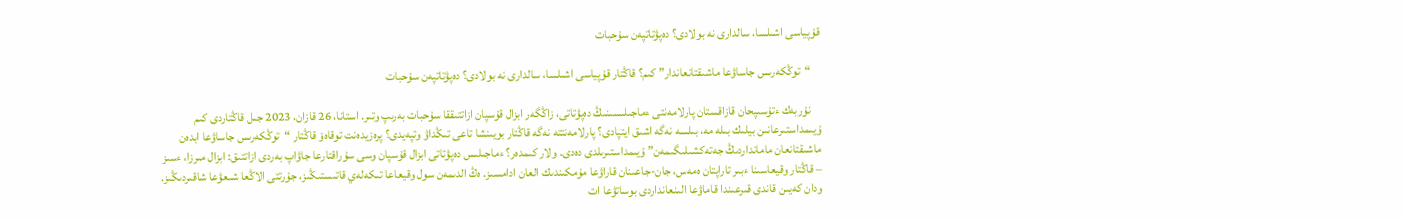قۇپياسى اشىلسا، سالدارى نە بولادى؟ دەپۋتاتپەن سۇحبات

    “توڭكەرىس جاساۋعا ماشىقتانعاندار” كىم؟ قاڭتار قۇپياسى اشىلسا، سالدارى نە بولادى؟ دەپۋتاتپەن سۇحبات

    نۇربەك ءتۇسىپحان قازاقستان پارلامەنتى ءماجىلىسىنىڭ دەپۋتاتى، زاڭگەر ابزال قۇسپان ازاتتىققا سۇحبات بەرىپ وتىر. استانا، 26 قازان، 2023 جىل قاڭتاردى كىم ۇيىمداستىرعانىن بيلىك بىلە مە، بىلسە نەگە اشىق ايتپادى؟ پارلامەنتتە نەگە قاڭتار بويىنشا تاعى تىڭداۋ وتپەيدى؟ پرەزيدەنت توقاەۆ قاڭتار “توڭكەرىس جاساۋعا ابدەن ماشىقتانعان مامانداردىڭ جەتەكشىلىگىمەن” ۇيىمداستىرىلدى دەدى. ولار كىمدەر؟ ءماجىلىس دەپۋتاتى ابزال قۇسپان وسى سۇراقتارعا جاۋاپ بەردى ازاتتىق: ابزال مىرزا، ءسىز – قاڭتار وقيعاسىنا ءبىر تاراپتان ەمەس، جان-جاعىنان قاراۋعا مۇمكىندىك العان ادامسىز. ەڭ الدىمەن سول وقيعاعا تىكەلەي قاتىستىڭىز، جۇرتتى الاڭعا شىعۋعا شاقىردىڭىز. ودان كەيىن قاندى قىرعىندا قاماۋعا الىنعانداردى بوساتۋعا ات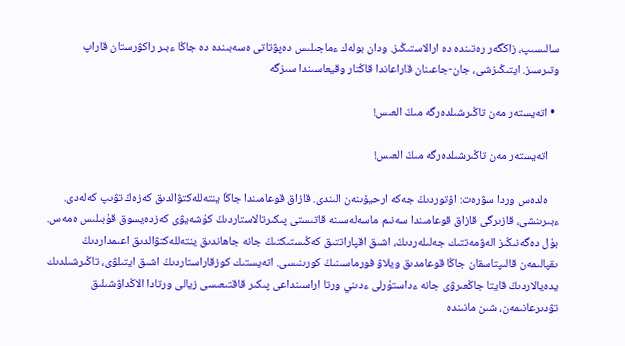سالىسىپ، زاڭگەر رەتىندە دە ارالاستىڭىز. ودان بولەك ءماجىلىس دەپۋتاتى ەسەبىندە دە جاڭا ءبىر راكۋرستان قاراپ وتىرسىز. ايتىڭىزشى، جان-جاعىنان قاراعاندا قاڭتار وقيعاسىندا سىزگە

  • اتەيستەر مەن تاڭىرشىلدەرگە مىڭ العىس!

    اتەيستەر مەن تاڭىرشىلدەرگە مىڭ العىس!

    ەلدەس وردا سۋرەت: اۆتوردىڭ جەكە ارحيۆىنەن الىندى. قازاق قوعامىندا جاڭا ينتەللەكتۋالدىق كەزەڭ تۋىپ كەلەدى. ءبىرىنشى، قازىرگى قازاق قوعامىندا سەنىم ماسەلەسىنە قاتىستى پىكىرتالاستاردىڭ كۇشەيۋى كەزدەيسوق قۇبىلىس ەمەس. بۇل دەگەنىڭىز الەۋمەتتىك جەلىلەردىڭ، اشىق اقپاراتتىق كەڭىستىكتىڭ جانە جاھاندىق ينتەللەكتۋالدىق اعىمداردىڭ ىقپالىمەن قالىپتاسقان جاڭا قوعامدىق ويلاۋ فورماسىنىڭ كورىنىسى. اتەيستىك كوزقاراستاردىڭ اشىق ايتىلۋى، تاڭىرشىلدىك يدەيالاردىڭ قايتا جاڭعىرۋى جانە ءداستۇرلى ءدىني ورتا اراسىنداعى پىكىر قاقتىعىسى زيالى ورتادا الاڭداۋشىلىق تۋدىرعانىمەن، شىن مانىندە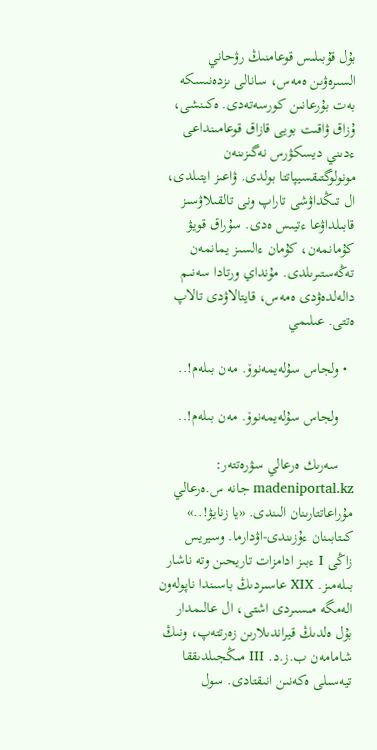بۇل قۇبىلىس قوعامنىڭ رۋحاني السىرەۋىن ەمەس، سانالى ىزدەنىسكە بەت بۇرعانىن كورسەتەدى. ەكىنشى، ۇزاق ۋاقىت بويى قازاق قوعامىنداعى ءدىني ديسكۋرس نەگىزىنەن مونولوگتىقسيپاتتا بولدى. ۋاعىز ايتىلدى، ال تىڭداۋشى تاراپ ونى تالقىلاۋسىز قابىلداۋعا ءتيىس ەدى. سۇراق قويۋ كۇمانمەن، كۇمان ءالسىز يمانمەن تەڭەستىرىلدى. مۇنداي ورتادا سەنىم دالەلدەۋدى ەمەس، قايتالاۋدى تالاپ ەتتى. عىلىمي

  • ولجاس سۇلەيمەنوۆ. مەن بىلەم!..

    ولجاس سۇلەيمەنوۆ. مەن بىلەم!..

    سەرىك ەرعالي سۋرەتتەر: madeniportal.kz جانە س.ەرعالي مۇراعاتتارىنان الىندى. «يا زنايۋ!..» كىتابىنان ءۇزىندى-اۋدارما. وسيريس زاڭى I ءبىز ادامزات تاريحىن وتە ناشار بىلەمىز. XIX عاسىردىڭ باسىندا ناپولەون الەمگە مىسىردى اشتى، ال عالىمدار بۇل ەلدىڭ قيراندىلارىن زەرتتەپ، ونىڭ شامامەن ب.ز.د. III مىڭجىلدىققا تيەسىلى ەكەنىن انىقتادى. سول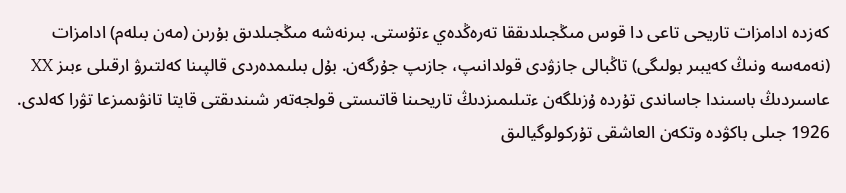كەزدە ادامزات تاريحى تاعى دا قوس مىڭجىلدىققا تەرەڭدەي ءتۇستى. بىرنەشە مىڭجىلدىق بۇرىن (مەن بىلەم) ادامزات (نەمەسە ونىڭ كەيبىر بولىگى) تاڭبالى جازۋدى قولدانىپ، جازىپ جۇرگەن. بۇل بىلىمدەردى قالپىنا كەلتىرۋ ارقىلى ءبىز XX عاسىردىڭ باسىندا جاساندى تۇردە ۇزىلگەن ءتىلىمىزدىڭ تاريحىنا قاتىستى قولجەتەر شىندىقتى قايتا تانۋىمىزعا تۋرا كەلدى. 1926 جىلى باكۋدە وتكەن العاشقى تۇركولوگيالىق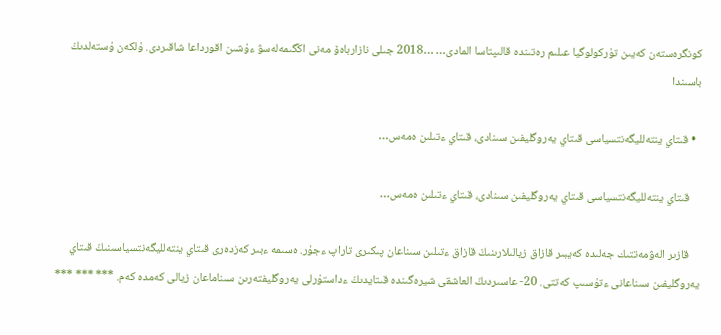كونگرەستەن كەيىن تۇركولوگيا عىلىم رەتىندە قالىپتاسا المادى… …2018 جىلى نازارباەۆ مەنى اڭگىمەلەسۋ ءۇشىن اقورداعا شاقىردى. ۇلكەن ۇستەلدىڭ باسىندا

  • قىتاي ينتەلليگەنتسياسى قىتاي يەروگليفىن سىنادى، قىتاي ءتىلىن ەمەس…

    قىتاي ينتەلليگەنتسياسى قىتاي يەروگليفىن سىنادى، قىتاي ءتىلىن ەمەس…

    قازىر الەۋمەتتىك جەلىدە كەيبىر قازاق زيالىلارىنىڭ قازاق ءتىلىن سىناعان پىكىرى تاراپ ءجۇر. ەسىمە ءبىر كەزدەرى قىتاي ينتەلليگەنتسياسىنىڭ قىتاي يەروگليفىن سىناعانى ءتۇسىپ كەتتى. 20- عاسىردىڭ العاشقى شيرەگىندە قىتايدىڭ ءداستۇرلى يەروگليفتەرىن سىناماعان زيالى كەمدە كەم. *** *** ***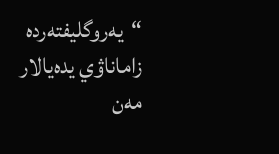“يەروگليفتەردە زاماناۋي يدەيالار مەن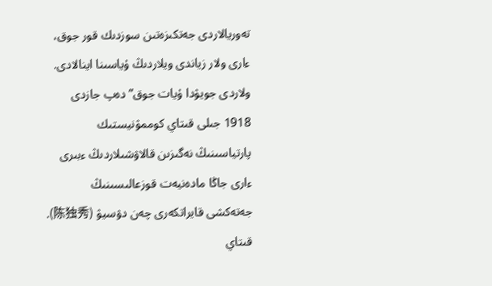تەوريالاردى جەتكىزەتىن سوزدىك قور جوق، ءارى ولار زياندى ويلاردىڭ ۇياسىنا اينالادى. ولاردى جويۋدا ۇيات جوق” دەپ جازدى 1918 جىلى قىتاي كوممۋنيستىك پارتياسىنىڭ نەگىزىن قالاۋشىلاردىڭ ءبىرى ءارى جاڭا مادەنيەت قوزعالىسىنىڭ جەتەكشى قايراتكەرى چەن دۋسيۋ (陈独秀). قىتاي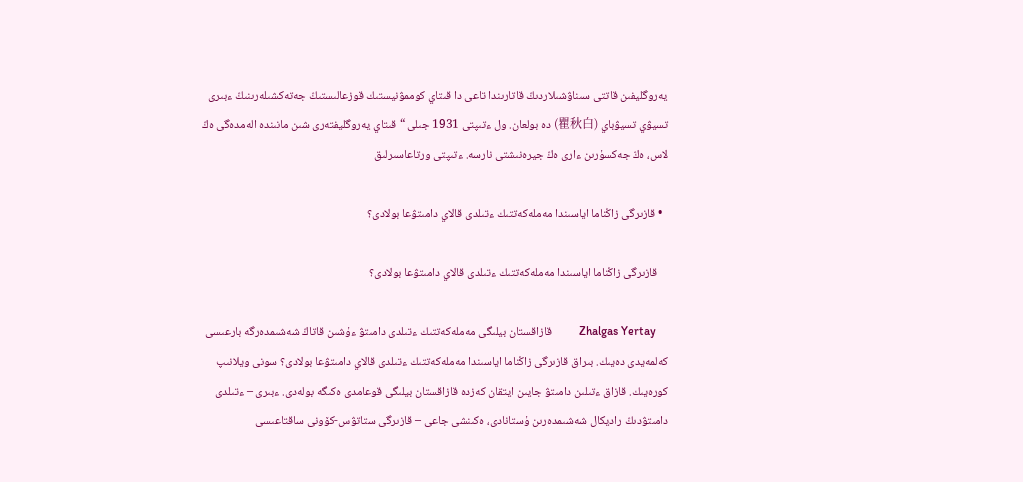يەروگليفىن قاتتى سىناۋشىلاردىڭ قاتارىندا تاعى دا قىتاي كوممۋنيستىك قوزعالىستىڭ جەتەكشىلەرىنىڭ ءبىرى تسيۋي تسيۋباي (瞿秋白) دە بولعان. ول ءتىپتى 1931 جىلى “قىتاي يەروگليفتەرى شىن مانىندە الەمدەگى ەڭ لاس، ەڭ جەكسۇرىن ءارى ەڭ جيرەنىشتى نارسە. ءتىپتى ورتاعاسىرلىق

  • قازىرگى زاڭناما اياسىندا مەملەكەتتىك ءتىلدى قالاي دامىتۋعا بولادى؟

    قازىرگى زاڭناما اياسىندا مەملەكەتتىك ءتىلدى قالاي دامىتۋعا بولادى؟

    Zhalgas Yertay         قازاقستان بيلىگى مەملەكەتتىك ءتىلدى دامىتۋ ءۇشىن قاتاڭ شەشىمدەرگە بارعىسى كەلمەيدى دەيىك. بىراق قازىرگى زاڭناما اياسىندا مەملەكەتتىك ءتىلدى قالاي دامىتۋعا بولادى؟ سونى ويلانىپ كورەيىك. قازاق ءتىلىن دامىتۋ جايىن ايتقان كەزدە قازاقستان بيلىگى قوعامدى ەكىگە بولەدى. ءبىرى – ءتىلدى دامىتۋدىڭ راديكال شەشىمدەرىن ۇستانادى، ەكىنشى جاعى – قازىرگى ستاتۋس-كۆونى ساقتاعىسى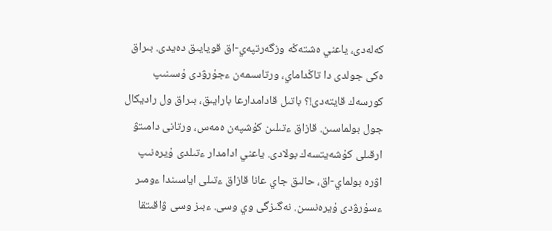كەلەدى، ياعني ەشتەڭە وزگەرتپەي-اق قويايىق دەيدى. بىراق ەكى جولدى دا تاڭداماي، ورتاسىمەن ءجۇرۋدى ۇسىنىپ كورسەك قايتەدى!؟ باتىل قادامدارعا بارايىق، بىراق ول راديكال جول بولماسىن. قازاق ءتىلىن كۇشپەن ەمەس، ورتانى دامىتۋ ارقىلى كۇشەيتسەك بولادى. ياعني ادامدار ءتىلدى ۇيرەنىپ اۋرە بولماي-اق، حالىق جاي عانا قازاق ءتىلى اياسىندا ءومىر ءسۇرۋدى ۇيرەنسىن. نەگىزگى وي وسى. ءبىز وسى ۋاقىتقا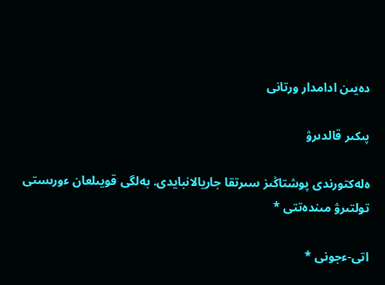دەيىن ادامدار ورتانى

پىكىر قالدىرۋ

ەلەكتورندى پوشتاڭىز سىرتقا جاريالانبايدى. بەلگى قويىلعان ءورىستى تولتىرۋ مىندەتتى *

اتى-ءجونى *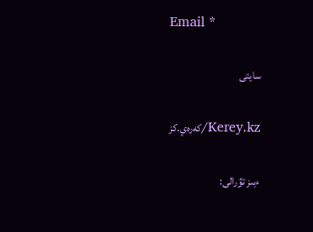Email *

سايتى

Kerey.kz/كەرەي.كز

ءبىز تۋرالى: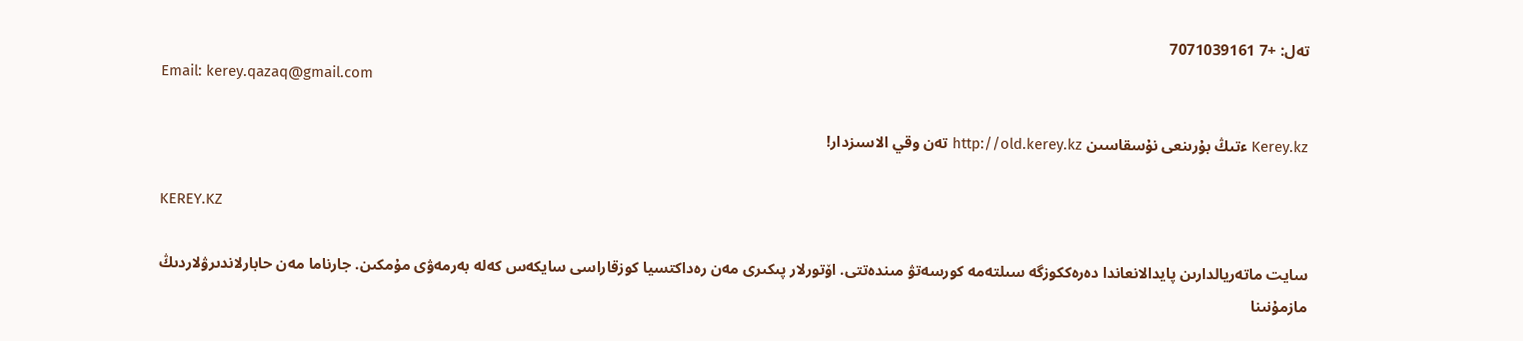تەل: +7 7071039161
Email: kerey.qazaq@gmail.com

Kerey.kz ءتىڭ بۇرىنعى نۇسقاسىن http://old.kerey.kz تەن وقي الاسىزدار!

KEREY.KZ

سايت ماتەريالدارىن پايدالانعاندا دەرەككوزگە سىلتەمە كورسەتۋ مىندەتتى. اۆتورلار پىكىرى مەن رەداكتسيا كوزقاراسى سايكەس كەلە بەرمەۋى مۇمكىن. جارناما مەن حابارلاندىرۋلاردىڭ مازمۇنىنا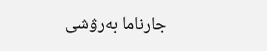جارناما بەرۋشى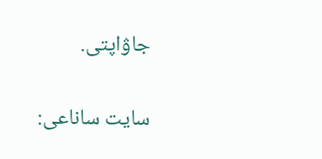جاۋاپتى.

سايت ساناعى: